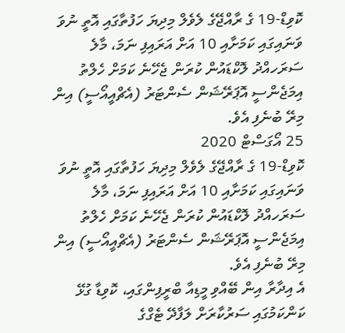ކޮވިޑް-19 ގެ ރާއްޖޭގެ ލެވެލް މިދިޔަ ހަފުތާގައި އޮތީ ނުވަ ވަނައިގައި ކަމަށާއި 10 އަށް އަރައިފި ނަމަ، މާލެ ސަރަހއްދު ލޮކްޑައުން ކުރަން ޖެހޭނެ ކަމަށް ހެލްތު އިމަޖެންސީ އޮޕަރޭޝަން ސެންޓަރު (އެޗްއީއޯސީ) އިން މިރޭ ބުނެފި އެވެ.
25 އޯގަސްޓް 2020
ކޮވިޑް-19 ގެ ރާއްޖޭގެ ލެވެލް މިދިޔަ ހަފުތާގައި އޮތީ ނުވަ ވަނައިގައި ކަމަށާއި 10 އަށް އަރައިފި ނަމަ، މާލެ ސަރަހއްދު ލޮކްޑައުން ކުރަން ޖެހޭނެ ކަމަށް ހެލްތު އިމަޖެންސީ އޮޕަރޭޝަން ސެންޓަރު (އެޗްއީއޯސީ) އިން މިރޭ ބުނެފި އެވެ.
އެ އިދާރާ އިން ބޭއްވި މީޑިއާ ބްރީފިންގައި، ކޮވިޑާ ގުޅޭ ކަންކަމުގައި ސަރުކާރަށް ލަފާދޭ ޓެގްގެ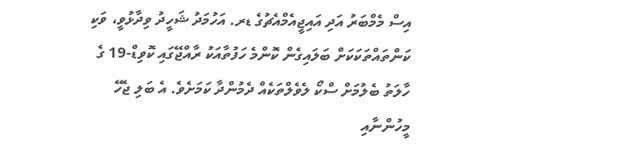އިސް މެމްބަރު އަދި އައިޖީއެމްއެޗުގެ ޑރ. އަހުމަދު ޝަހީދު ވިދާޅުވީ، ވަކި ކަންތައްތަކަކަށް ބަލައިގެން ކޮންމެ ހަފުތާއަކު ރާއްޖޭގައި ކޮވިޑް-19 ގެ ހާލަތު ބެލުމަށް ސްކޯ ލެވެލްތަކެއް ދެމުންދާ ކަމަށެވެ. އެ ބަލި ޖެހޭ މީހުންނާއި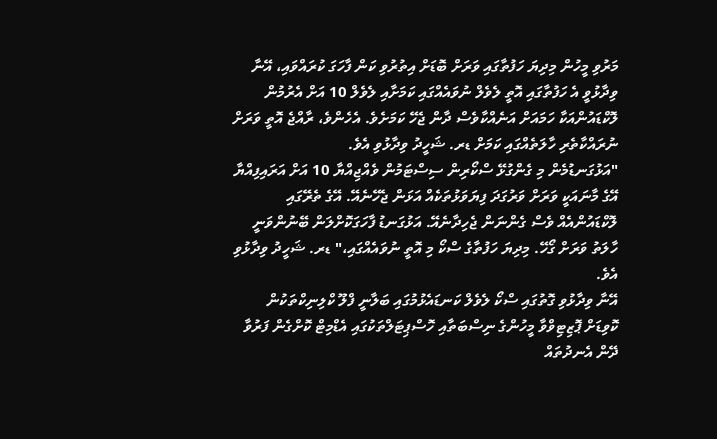މަރުވި މީހުން މިދިޔަ ހަފުތާގައި ވަރަށް ބޮޑަށް އިތުރުވި ކަން ފާހަގަ ކުރައްވައި، އޭނާ ވިދާޅުވީ އެ ހަފުތާގައި އޮތީ ލެވެލް ނުވައެއްގައި ކަމަށާއި ލެވެލް 10 އަށް އެރުމުން ލޮކްޑައުންއަކާ ހަމައަށް އަނެއްކާވެސް ދާން ޖެހޭ ކަމަށެވެ. އެހެންވެ، ރާއްޖެ އޮތީ ވަރަށް ނުރައްކާތެރި ހާލަތެއްގައި ކަމަށް ޑރ. ޝަހީދު ވިދާޅުވި އެވެ.
"އަޅުގަނޑުމެން މި ގެންގުޅޭ ސްކޯރިން ސިސްޓަމުން ވެއްޖިއްޔާ 10 އަށް އަރައިފިއްޔާ އޭގެ މާނައަކީ ވަރަށް ވަރުގަދަ ފިޔަވަޅުތަކެއް އަޅަން ޖެހޭނެއޭ. އޭގެ ތެރޭގައި ލޮކްޑައުންއެއް ވެސް ގެންނަން ޖެހިދާނެއޭ. އަޅުގަނޑު ފާހަގަކޮށްލަން ބޭނުންވަނީ ހާލަތު ވަރަށް ގޯހޭ. މިދިޔަ ހަފުތާގެ ސްކޯ މި އޮތީ ނުވައެއްގައި،" ޑރ. ޝަހީދު ވިދާޅުވި އެވެ.
އޭނާ ވިދާޅުވި ގޮތުގައި ސްކޯ ލެވެލް ކަނޑައެޅުމުގައި ބަލާނީ ފްލޫ ކްލިނިކްތަކުން ކޮވިޑަށް ޕޮޒިޓިވްވާ މީހުންގެ ނިސްބަތާއި ހޮސްޕިޓަލްތަކުގައި އެޑްމިޓް ކޮށްގެން ފަރުވާ ދޭން އެނދުތައް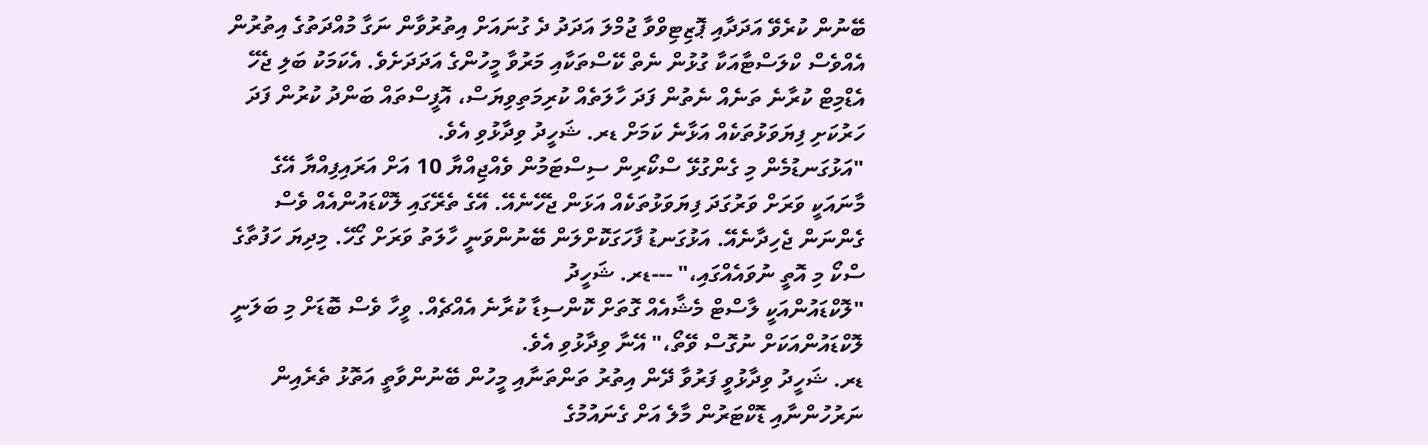ބޭނުން ކުރެވޭ އަދަދާއި ޕޮޒިޓިވްވާ ޖުމްލަ އަދަދު ދެ ގުނައަށް އިތުރުވާން ނަގާ މުއްދަތުގެ އިތުރުން އެއްވެސް ކްލަސްޓާއަކާ ގުޅުން ނެތް ކޭސްތަކާއި މަރުވާ މީހުންގެ އަދަދަށެވެ. އެކަމަކު ބަލި ޖެހޭ އެޑްމިޓް ކުރާނެ ތަނެއް ނެތުން ފަދަ ހާލަތެއް ކުރިމަތިވިޔަސް، އޮފީސްތައް ބަންދު ކުރުން ފަދަ ހަރުކަށި ފިޔަވަޅުތަކެއް އަޅާނެ ކަމަށް ޑރ. ޝަހީދު ވިދާޅުވި އެވެ.
"އަޅުގަނޑުމެން މި ގެންގުޅޭ ސްކޯރިން ސިސްޓަމުން ވެއްޖިއްޔާ 10 އަށް އަރައިފިއްޔާ އޭގެ މާނައަކީ ވަރަށް ވަރުގަދަ ފިޔަވަޅުތަކެއް އަޅަން ޖެހޭނެއޭ. އޭގެ ތެރޭގައި ލޮކްޑައުންއެއް ވެސް ގެންނަން ޖެހިދާނެއޭ. އަޅުގަނޑު ފާހަގަކޮށްލަން ބޭނުންވަނީ ހާލަތު ވަރަށް ގޯހޭ. މިދިޔަ ހަފުތާގެ ސްކޯ މި އޮތީ ނުވައެއްގައި،" ---ޑރ. ޝަހީދު
"ލޮކްޑައުންއަކީ ލާސްޓް މެޝާއެއް ގޮތަށް ކޮންސިޑާ ކުރާނެ އެއްޗެއް. ވީހާ ވެސް ބޮޑަށް މި ބަލަނީ ލޮކްޑައުންއަކަށް ނުގޮސް ވޭތޯ،" އޭނާ ވިދާޅުވި އެވެ.
ޑރ. ޝަހީދު ވިދާޅުވީ ފަރުވާ ދޭން އިތުރު ތަންތަނާއި މީހުން ބޭނުންވާތީ އަތޮޅު ތެރެއިން ނަރުހުންނާއި ޑޮކްޓަރުން މާލެ އަށް ގެނައުމުގެ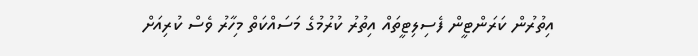އިތުރުން ކަރަންޓީން ފެސިލިޓީތައް އިތުރު ކުރުމުގެ މަސައްކަތް މިހާރު ވެސް ކުރިއަށް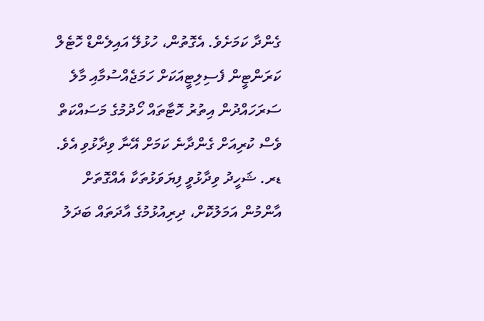ގެންދާ ކަމަށެވެ. އެގޮތުން، ހުޅުލޭ އައިލެންޑް ހޮޓެލް ކަރަންޓީން ފެސިލިޓީއަކަށް ހަމަޖެއްސުމާއި މާލެ ސަރަހައްދުން އިތުރު ހޮޓާތައް ހޯދުމުގެ މަސައްކަތް ވެސް ކުރިއަށް ގެންދާނެ ކަމަށް އޭނާ ވިދާޅުވި އެވެ.
ޑރ. ޝަހީދު ވިދާޅުވީ ފިޔަވަޅުތަކާ އެއްގޮތަށް އާންމުން އަމަލުކޮށް، ދިރިއުޅުމުގެ އާދަތައް ބަދަލު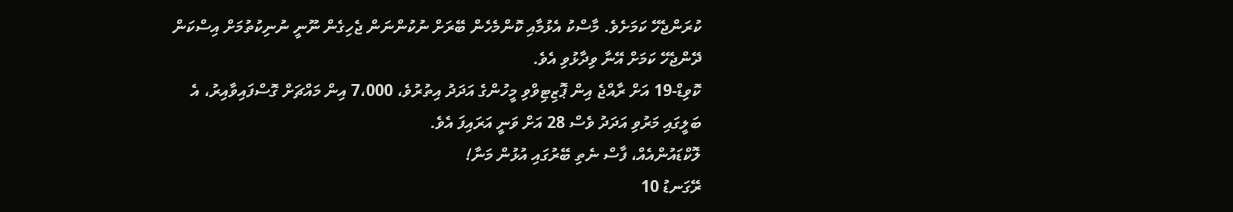ކުރަންޖެހޭ ކަމަށެވެ. މާސްކު އެޅުމާއި ކޮންމެހެން ބޭރަށް ނުކުންނަން ޖެހިގެން ނޫނީ ނުނިކުތުމަށް އިސްކަން ދޭންޖެހޭ ކަމަށް އޭނާ ވިދާޅުވި އެވެ.
ކޮވިޑް-19 އަށް ރާއްޖެ އިން ޕޮޒިޓިވްވި މީހުންގެ އަދަދު އިތުރުވެ، 7،000 އިން މައްޗަށް ގޮސްފައިވާއިރު، އެ ބަލީގައި މަރުވި އަދަދު ވެސް 28 އަށް ވަނީ އަރައިފަ އެވެ.
ލޮކްޑައުންއެއް، ފާސް ނެތި ބޭރުގައި އުޅުން މަނާ!
ރޭގަނޑު 10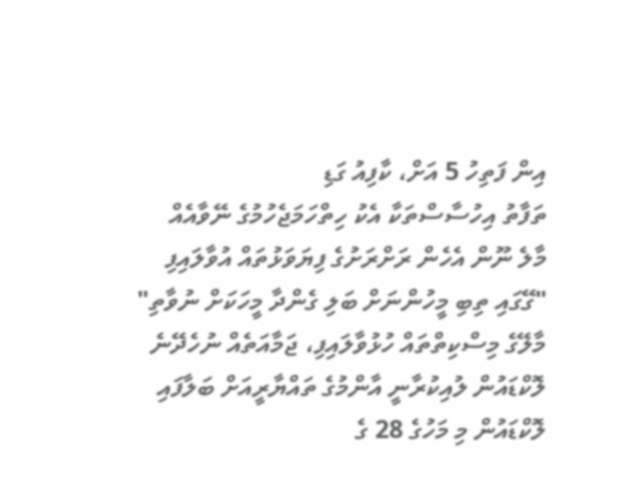އިން ފަތިހު 5 އަށް، ކާފިއު ގަޑި
ތަފާތު އިހުސާސްތަކާ އެކު ހިތްހަމަޖެހުމުގެ ނޭވާއެއް
މާލެ ނޫން އެހެން ރަށްރަށުގެ ފިޔަވަޅުތައް އުވާލައިފި
"ގޭގައި ތިބި މީހުންނަށް ބަލި ގެންދާ މީހަކަށް ނުވާތި"
މާލޭގެ މިސްކިތްތައް ހުޅުވާލައިފި، ޖަމާއަތެއް ނުހެދޭނެ
ލޮކްޑައުން ލުއިކުރާނީ އާންމުގެ ތައްޔާރީއަށް ބަލާފައި
ލޮކްޑައުން މި މަހުގެ 28 ގެ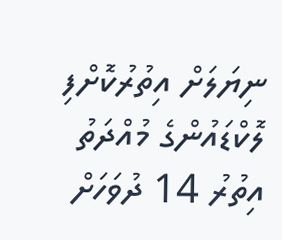ނިޔަލަށް އިތުރުކޮށްފި
ލޮކްޑައުންގެ މުއްދަތު އިތުރު 14 ދުވަހަށް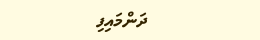ދަންމައިފި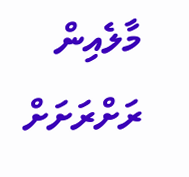މާލެއިން ރަށްރަށަށް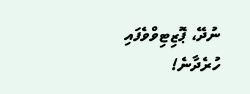ނުދޭ، ޕޮޒިޓިވްވެފައި ހުރެދާނެ!